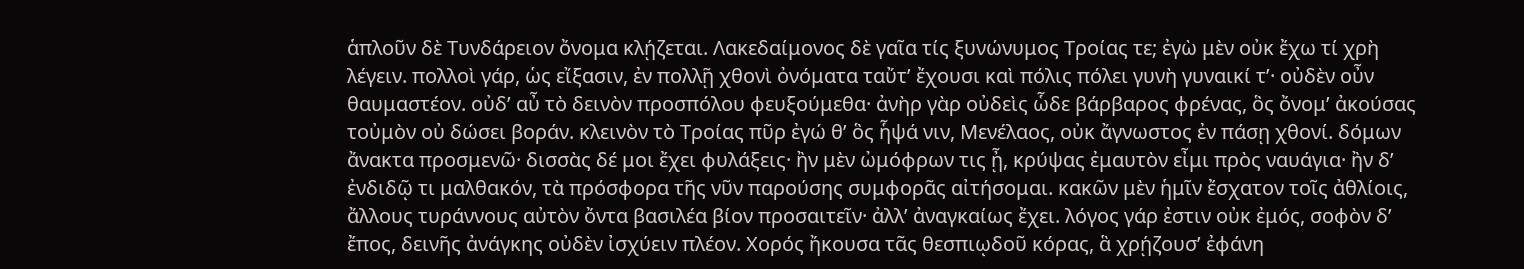ἁπλοῦν δὲ Τυνδάρειον ὄνομα κλῄζεται. Λακεδαίμονος δὲ γαῖα τίς ξυνώνυμος Τροίας τε; ἐγὼ μὲν οὐκ ἔχω τί χρὴ λέγειν. πολλοὶ γάρ, ὡς εἴξασιν, ἐν πολλῇ χθονὶ ὀνόματα ταὔτʼ ἔχουσι καὶ πόλις πόλει γυνὴ γυναικί τʼ· οὐδὲν οὖν θαυμαστέον. οὐδʼ αὖ τὸ δεινὸν προσπόλου φευξούμεθα· ἀνὴρ γὰρ οὐδεὶς ὧδε βάρβαρος φρένας, ὃς ὄνομʼ ἀκούσας τοὐμὸν οὐ δώσει βοράν. κλεινὸν τὸ Τροίας πῦρ ἐγώ θʼ ὃς ἧψά νιν, Μενέλαος, οὐκ ἄγνωστος ἐν πάσῃ χθονί. δόμων ἄνακτα προσμενῶ· δισσὰς δέ μοι ἔχει φυλάξεις· ἢν μὲν ὠμόφρων τις ᾖ, κρύψας ἐμαυτὸν εἶμι πρὸς ναυάγια· ἢν δʼ ἐνδιδῷ τι μαλθακόν, τὰ πρόσφορα τῆς νῦν παρούσης συμφορᾶς αἰτήσομαι. κακῶν μὲν ἡμῖν ἔσχατον τοῖς ἀθλίοις, ἄλλους τυράννους αὐτὸν ὄντα βασιλέα βίον προσαιτεῖν· ἀλλʼ ἀναγκαίως ἔχει. λόγος γάρ ἐστιν οὐκ ἐμός, σοφὸν δʼ ἔπος, δεινῆς ἀνάγκης οὐδὲν ἰσχύειν πλέον. Χορός ἤκουσα τᾶς θεσπιῳδοῦ κόρας, ἃ χρῄζουσʼ ἐφάνη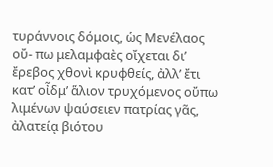τυράννοις δόμοις, ὡς Μενέλαος οὔ- πω μελαμφαὲς οἴχεται διʼ ἔρεβος χθονὶ κρυφθείς, ἀλλʼ ἔτι κατʼ οἶδμʼ ἅλιον τρυχόμενος οὔπω λιμένων ψαύσειεν πατρίας γᾶς, ἀλατείᾳ βιότου